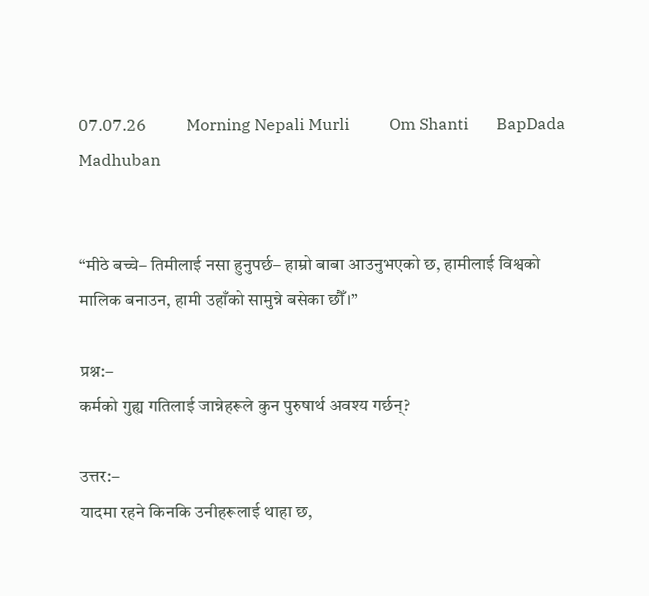07.07.26          Morning Nepali Murli          Om Shanti       BapDada    Madhuban


“मीठे बच्चे– तिमीलाई नसा हुनुपर्छ– हाम्रो बाबा आउनुभएको छ, हामीलाई विश्वको मालिक बनाउन, हामी उहाँको सामुन्ने बसेका छौँ।”

प्रश्न:–
कर्मको गुह्य गतिलाई जान्नेहरूले कुन पुरुषार्थ अवश्य गर्छन्?

उत्तर:–
यादमा रहने किनकि उनीहरूलाई थाहा छ,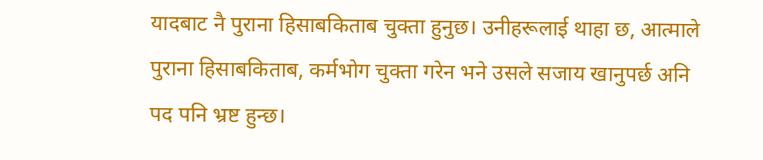यादबाट नै पुराना हिसाबकिताब चुक्ता हुनुछ। उनीहरूलाई थाहा छ, आत्माले पुराना हिसाबकिताब, कर्मभोग चुक्ता गरेन भने उसले सजाय खानुपर्छ अनि पद पनि भ्रष्ट हुन्छ।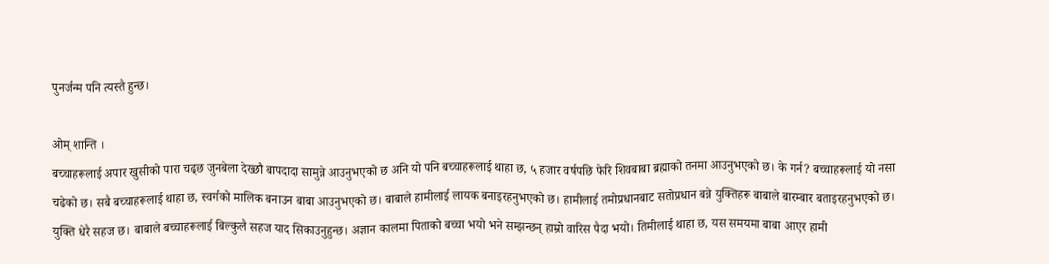पुनर्जन्म पनि त्यस्तै हुन्छ।

ओम् शान्ति ।
बच्चाहरूलाई अपार खुसीको पारा चढ्छ जुनबेला देख्छौ बापदादा सामुन्ने आउनुभएको छ अनि यो पनि बच्चाहरूलाई थाहा छ, ५ हजार वर्षपछि फेरि शिवबाबा ब्रह्माको तनमा आउनुभएको छ। के गर्न? बच्चाहरूलाई यो नसा चढेको छ। सबै बच्चाहरूलाई थाहा छ, स्वर्गको मालिक बनाउन बाबा आउनुभएको छ। बाबाले हामीलाई लायक बनाइरहनुभएको छ। हामीलाई तमोप्रधानबाट सतोप्रधान बन्ने युक्तिहरू बाबाले बारम्बार बताइरहनुभएको छ। युक्ति धेरै सहज छ। बाबाले बच्चाहरूलाई बिल्कुलै सहज याद सिकाउनुहुन्छ। अज्ञान कालमा पिताको बच्चा भयो भने सम्झन्छन् हाम्रो वारिस पैदा भयो। तिमीलाई थाहा छ, यस समयमा बाबा आएर हामी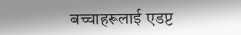बच्चाहरूलाई एडप्ट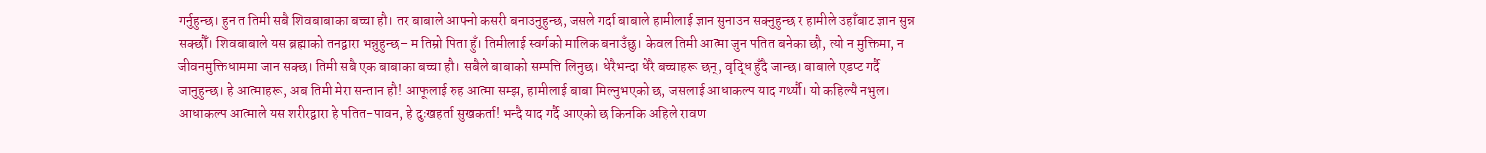गर्नुहुन्छ। हुन त तिमी सबै शिवबाबाका बच्चा हौ। तर बाबाले आफ्नो कसरी बनाउनुहुन्छ, जसले गर्दा बाबाले हामीलाई ज्ञान सुनाउन सक्नुहुन्छ र हामीले उहाँबाट ज्ञान सुन्न सक्छौँ। शिवबाबाले यस ब्रह्माको तनद्वारा भन्नुहुन्छ– म तिम्रो पिता हुँ। तिमीलाई स्वर्गको मालिक बनाउँछु। केवल तिमी आत्मा जुन पतित बनेका छौ, त्यो न मुक्तिमा, न जीवनमुक्तिधाममा जान सक्छ। तिमी सबै एक बाबाका बच्चा हौ। सबैले बाबाको सम्पत्ति लिनुछ। धेरैभन्दा धेरै बच्चाहरू छन्, वृद्धि हुँदै जान्छ। बाबाले एडप्ट गर्दै जानुहुन्छ। हे आत्माहरू, अब तिमी मेरा सन्तान हौ! आफूलाई रुह आत्मा सम्झ, हामीलाई बाबा मिल्नुभएको छ, जसलाई आधाकल्प याद गर्थ्यौ। यो कहिल्यै नभुल। आधाकल्प आत्माले यस शरीरद्वारा हे पतित-पावन, हे दुःखहर्ता सुखकर्ता! भन्दै याद गर्दै आएको छ किनकि अहिले रावण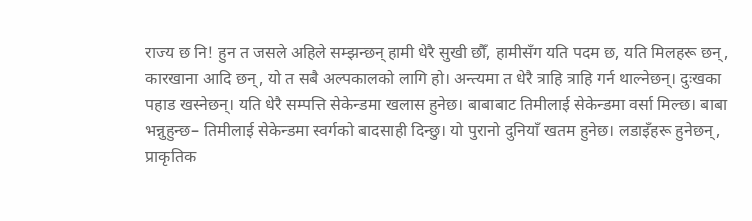राज्य छ नि! हुन त जसले अहिले सम्झन्छन् हामी धेरै सुखी छौँ, हामीसँग यति पदम छ, यति मिलहरू छन्, कारखाना आदि छन्, यो त सबै अल्पकालको लागि हो। अन्त्यमा त धेरै त्राहि त्राहि गर्न थाल्नेछन्। दुःखका पहाड खस्नेछन्। यति धेरै सम्पत्ति सेकेन्डमा खलास हुनेछ। बाबाबाट तिमीलाई सेकेन्डमा वर्सा मिल्छ। बाबा भन्नुहुन्छ– तिमीलाई सेकेन्डमा स्वर्गको बादसाही दिन्छु। यो पुरानो दुनियाँ खतम हुनेछ। लडाइँहरू हुनेछन्, प्राकृतिक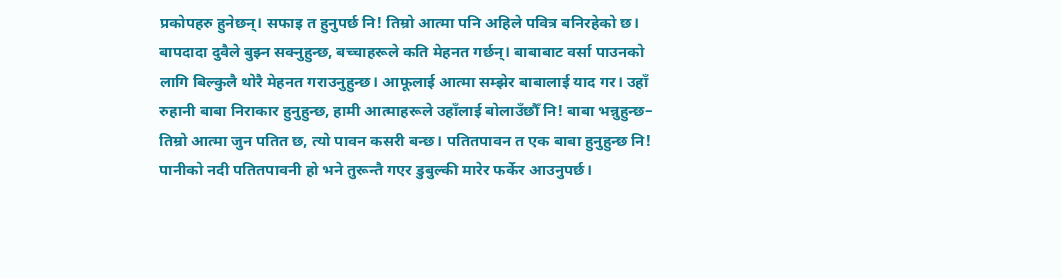प्रकोपहरु हुनेछन्। सफाइ त हुनुपर्छ नि! तिम्रो आत्मा पनि अहिले पवित्र बनिरहेको छ। बापदादा दुवैले बुझ्न सक्नुहुन्छ, बच्चाहरूले कति मेहनत गर्छन्। बाबाबाट वर्सा पाउनको लागि बिल्कुलै थोरै मेहनत गराउनुहुन्छ। आफूलाई आत्मा सम्झेर बाबालाई याद गर। उहाँ रुहानी बाबा निराकार हुनुहुन्छ, हामी आत्माहरूले उहाँलाई बोलाउँछौँ नि! बाबा भन्नुहुन्छ– तिम्रो आत्मा जुन पतित छ, त्यो पावन कसरी बन्छ। पतितपावन त एक बाबा हुनुहुन्छ नि! पानीको नदी पतितपावनी हो भने तुरून्तै गएर डुबुल्की मारेर फर्केर आउनुपर्छ।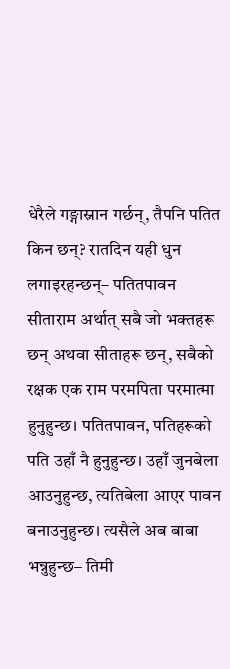धेरैले गङ्गास्नान गर्छन्, तैपनि पतित किन छन्? रातदिन यही धुन लगाइरहन्छन्– पतितपावन सीताराम अर्थात् सबै जो भक्तहरू छन् अथवा सीताहरू छन्, सबैको रक्षक एक राम परमपिता परमात्मा हुनुहुन्छ। पतितपावन, पतिहरूको पति उहाँ नै हुनुहुन्छ। उहाँ जुनबेला आउनुहुन्छ, त्यतिबेला आएर पावन बनाउनुहुन्छ। त्यसैले अब बाबा भन्नुहुन्छ– तिमी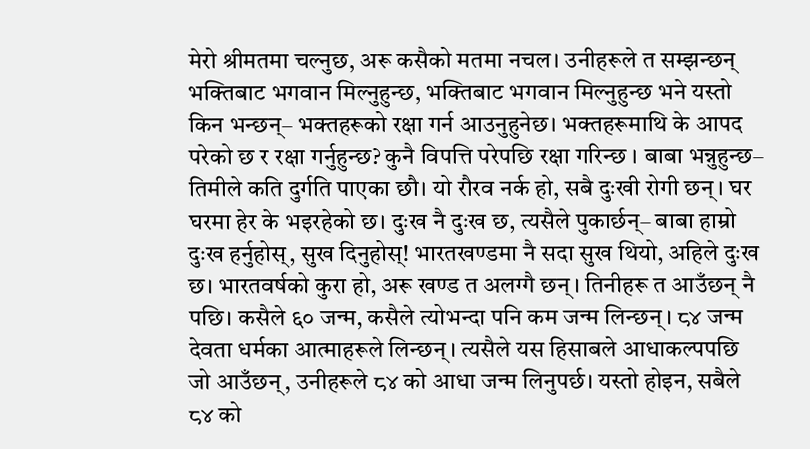मेरो श्रीमतमा चल्नुछ, अरू कसैको मतमा नचल। उनीहरूले त सम्झन्छन् भक्तिबाट भगवान मिल्नुहुन्छ, भक्तिबाट भगवान मिल्नुहुन्छ भने यस्तो किन भन्छन्– भक्तहरूको रक्षा गर्न आउनुहुनेछ। भक्तहरूमाथि के आपद परेको छ र रक्षा गर्नुहुन्छ? कुनै विपत्ति परेपछि रक्षा गरिन्छ । बाबा भन्नुहुन्छ– तिमीले कति दुर्गति पाएका छौ। यो रौरव नर्क हो, सबै दुःखी रोगी छन्। घर घरमा हेर के भइरहेको छ। दुःख नै दुःख छ, त्यसैले पुकार्छन्– बाबा हाम्रो दुःख हर्नुहोस्, सुख दिनुहोस्! भारतखण्डमा नै सदा सुख थियो, अहिले दुःख छ। भारतवर्षको कुरा हो, अरू खण्ड त अलग्गै छन्। तिनीहरू त आउँछन् नै पछि। कसैले ६० जन्म, कसैले त्योभन्दा पनि कम जन्म लिन्छन्। ८४ जन्म देवता धर्मका आत्माहरूले लिन्छन्। त्यसैले यस हिसाबले आधाकल्पपछि जो आउँछन्, उनीहरूले ८४ को आधा जन्म लिनुपर्छ। यस्तो होइन, सबैले ८४ को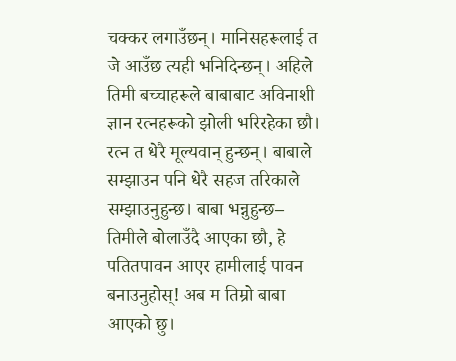चक्कर लगाउँछन्। मानिसहरूलाई त जे आउँछ त्यही भनिदिन्छन्। अहिले तिमी बच्चाहरूले बाबाबाट अविनाशी ज्ञान रत्नहरूको झोली भरिरहेका छौ। रत्न त धेरै मूल्यवान् हुन्छन्। बाबाले सम्झाउन पनि धेरै सहज तरिकाले सम्झाउनुहुन्छ। बाबा भन्नुहुन्छ– तिमीले बोलाउँदै आएका छौ, हे पतितपावन आएर हामीलाई पावन बनाउनुहोस्! अब म तिम्रो बाबा आएको छु।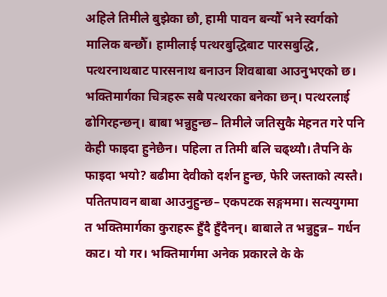अहिले तिमीले बुझेका छौ, हामी पावन बन्यौँ भने स्वर्गको मालिक बन्छौँ। हामीलाई पत्थरबुद्धिबाट पारसबुद्धि, पत्थरनाथबाट पारसनाथ बनाउन शिवबाबा आउनुभएको छ। भक्तिमार्गका चित्रहरू सबै पत्थरका बनेका छन्। पत्थरलाई ढोगिरहन्छन्। बाबा भन्नुहुन्छ– तिमीले जतिसुकै मेहनत गरे पनि केही फाइदा हुनेछैन। पहिला त तिमी बलि चढ्थ्यौ। तैपनि के फाइदा भयो? बढीमा देवीको दर्शन हुन्छ, फेरि जस्ताको त्यस्तै। पतितपावन बाबा आउनुहुन्छ– एकपटक सङ्गममा। सत्ययुगमा त भक्तिमार्गका कुराहरू हुँदै हुँदैनन्। बाबाले त भन्नुहुन्न– गर्धन काट। यो गर। भक्तिमार्गमा अनेक प्रकारले के के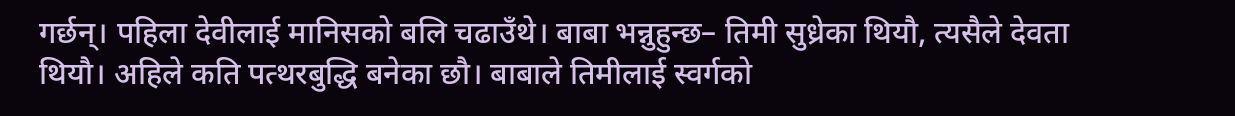गर्छन्। पहिला देवीलाई मानिसको बलि चढाउँथे। बाबा भन्नुहुन्छ– तिमी सुध्रेका थियौ, त्यसैले देवता थियौ। अहिले कति पत्थरबुद्धि बनेका छौ। बाबाले तिमीलाई स्वर्गको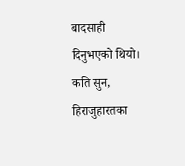बादसाही दिनुभएको थियो। कति सुन, हिराजुहारतका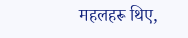महलहरू थिए,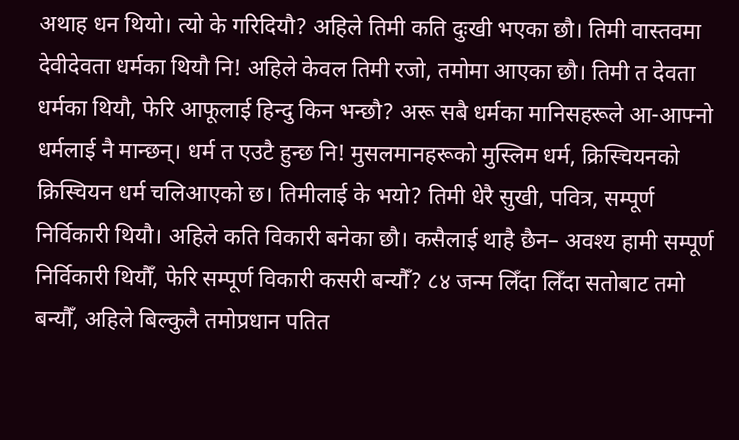अथाह धन थियो। त्यो के गरिदियौ? अहिले तिमी कति दुःखी भएका छौ। तिमी वास्तवमा देवीदेवता धर्मका थियौ नि! अहिले केवल तिमी रजो, तमोमा आएका छौ। तिमी त देवता धर्मका थियौ, फेरि आफूलाई हिन्दु किन भन्छौ? अरू सबै धर्मका मानिसहरूले आ-आफ्नो धर्मलाई नै मान्छन्। धर्म त एउटै हुन्छ नि! मुसलमानहरूको मुस्लिम धर्म, क्रिस्चियनको क्रिस्चियन धर्म चलिआएको छ। तिमीलाई के भयो? तिमी धेरै सुखी, पवित्र, सम्पूर्ण निर्विकारी थियौ। अहिले कति विकारी बनेका छौ। कसैलाई थाहै छैन– अवश्य हामी सम्पूर्ण निर्विकारी थियौँ, फेरि सम्पूर्ण विकारी कसरी बन्यौँ? ८४ जन्म लिँदा लिँदा सतोबाट तमो बन्यौँ, अहिले बिल्कुलै तमोप्रधान पतित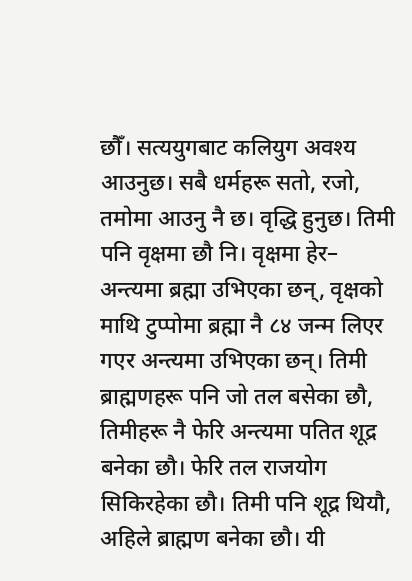छौँ। सत्ययुगबाट कलियुग अवश्य आउनुछ। सबै धर्महरू सतो, रजो, तमोमा आउनु नै छ। वृद्धि हुनुछ। तिमी पनि वृक्षमा छौ नि। वृक्षमा हेर– अन्त्यमा ब्रह्मा उभिएका छन्, वृक्षको माथि टुप्पोमा ब्रह्मा नै ८४ जन्म लिएर गएर अन्त्यमा उभिएका छन्। तिमी ब्राह्मणहरू पनि जो तल बसेका छौ, तिमीहरू नै फेरि अन्त्यमा पतित शूद्र बनेका छौ। फेरि तल राजयोग सिकिरहेका छौ। तिमी पनि शूद्र थियौ, अहिले ब्राह्मण बनेका छौ। यी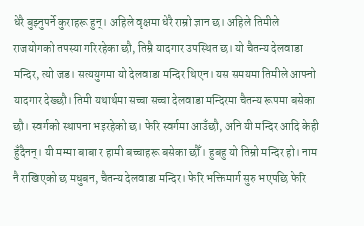धेरै बुझ्नुपर्ने कुराहरू हुन्। अहिले वृक्षमा धेरै राम्रो ज्ञान छ। अहिले तिमीले राजयोगको तपस्या गरिरहेका छौ, तिम्रै यादगार उपस्थित छ। यो चैतन्य देलवाडा मन्दिर, त्यो जड। सत्ययुगमा यो देलवाडा मन्दिर थिएन। यस समयमा तिमीले आफ्नो यादगार देख्छौ। तिमी यथार्थमा सच्चा सच्चा देलवाडा मन्दिरमा चैतन्य रूपमा बसेका छौ। स्वर्गको स्थापना भइरहेको छ। फेरि स्वर्गमा आउँछौ, अनि यी मन्दिर आदि केही हुँदैनन्। यी मम्मा बाबा र हामी बच्चाहरू बसेका छौँ। हुबहु यो तिम्रो मन्दिर हो। नाम नै राखिएको छ मधुबन, चैतन्य देलवाडा मन्दिर। फेरि भक्तिमार्ग सुरु भएपछि फेरि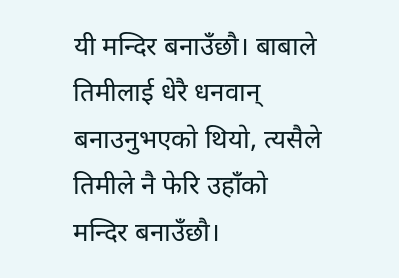यी मन्दिर बनाउँछौ। बाबाले तिमीलाई धेरै धनवान् बनाउनुभएको थियो, त्यसैले तिमीले नै फेरि उहाँको मन्दिर बनाउँछौ।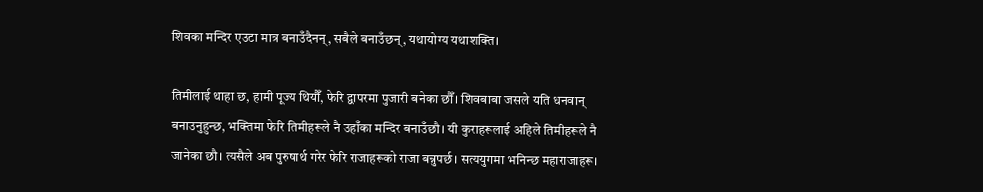शिवका मन्दिर एउटा मात्र बनाउँदैनन्, सबैले बनाउँछन्, यथायोग्य यथाशक्ति।

तिमीलाई थाहा छ, हामी पूज्य थियौँ, फेरि द्वापरमा पुजारी बनेका छौँ। शिवबाबा जसले यति धनवान् बनाउनुहुन्छ, भक्तिमा फेरि तिमीहरूले नै उहाँका मन्दिर बनाउँछौ। यी कुराहरूलाई अहिले तिमीहरूले नै जानेका छौ। त्यसैले अब पुरुषार्थ गरेर फेरि राजाहरूको राजा बन्नुपर्छ। सत्ययुगमा भनिन्छ महाराजाहरू।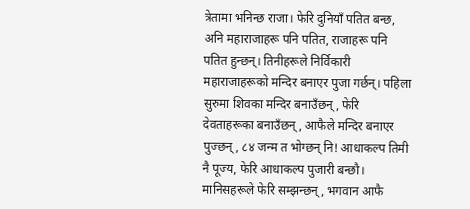त्रेतामा भनिन्छ राजा। फेरि दुनियाँ पतित बन्छ, अनि महाराजाहरू पनि पतित, राजाहरू पनि पतित हुन्छन्। तिनीहरूले निर्विकारी महाराजाहरूको मन्दिर बनाएर पुजा गर्छन्। पहिला सुरुमा शिवका मन्दिर बनाउँछन्, फेरि देवताहरूका बनाउँछन्, आफैले मन्दिर बनाएर पुज्छन्, ८४ जन्म त भोग्छन् नि! आधाकल्प तिमी नै पूज्य, फेरि आधाकल्प पुजारी बन्छौ। मानिसहरूले फेरि सम्झन्छन्, भगवान आफै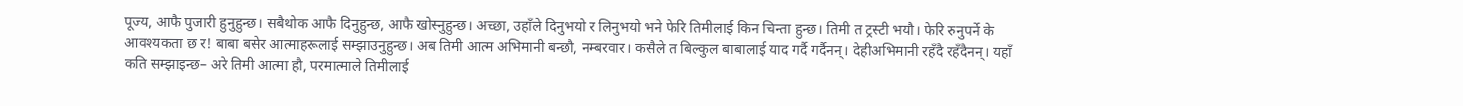पूज्य, आफै पुजारी हुनुहुन्छ। सबैथोक आफै दिनुहुन्छ, आफै खोस्नुहुन्छ। अच्छा, उहाँले दिनुभयो र लिनुभयो भने फेरि तिमीलाई किन चिन्ता हुन्छ। तिमी त ट्रस्टी भयौ। फेरि रुनुपर्ने के आवश्यकता छ र! बाबा बसेर आत्माहरूलाई सम्झाउनुहुन्छ। अब तिमी आत्म अभिमानी बन्छौ, नम्बरवार। कसैले त बिल्कुल बाबालाई याद गर्दै गर्दैनन्। देहीअभिमानी रहँदै रहँदैनन्। यहाँ कति सम्झाइन्छ– अरे तिमी आत्मा हौ, परमात्माले तिमीलाई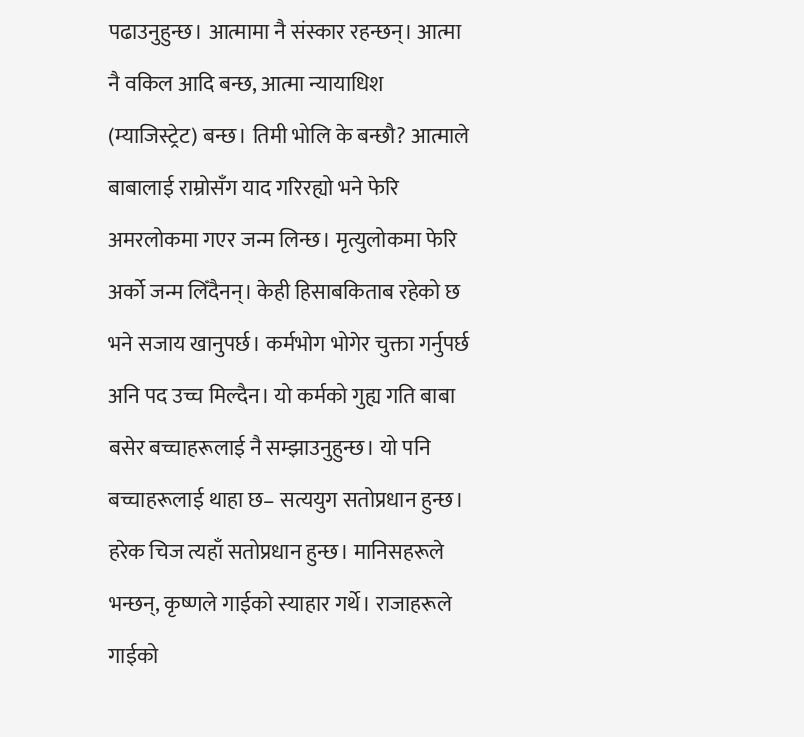पढाउनुहुन्छ। आत्मामा नै संस्कार रहन्छन्। आत्मा नै वकिल आदि बन्छ, आत्मा न्यायाधिश (म्याजिस्ट्रेट) बन्छ। तिमी भोलि के बन्छौ? आत्माले बाबालाई राम्रोसँग याद गरिरह्यो भने फेरि अमरलोकमा गएर जन्म लिन्छ। मृत्युलोकमा फेरि अर्को जन्म लिँदैनन्। केही हिसाबकिताब रहेको छ भने सजाय खानुपर्छ। कर्मभोग भोगेर चुक्ता गर्नुपर्छ अनि पद उच्च मिल्दैन। यो कर्मको गुह्य गति बाबा बसेर बच्चाहरूलाई नै सम्झाउनुहुन्छ। यो पनि बच्चाहरूलाई थाहा छ– सत्ययुग सतोप्रधान हुन्छ। हरेक चिज त्यहाँ सतोप्रधान हुन्छ। मानिसहरूले भन्छन्, कृष्णले गाईको स्याहार गर्थे। राजाहरूले गाईको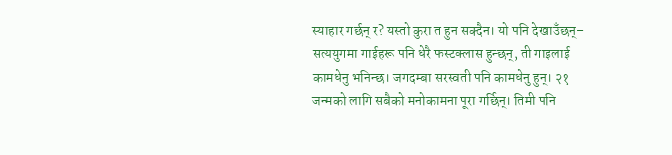स्याहार गर्छन् र? यस्तो कुरा त हुन सक्दैन। यो पनि देखाउँछन्– सत्ययुगमा गाईहरू पनि धेरै फस्टक्लास हुन्छन्, ती गाइलाई कामधेनु भनिन्छ। जगदम्बा सरस्वती पनि कामधेनु हुन्। २१ जन्मको लागि सबैको मनोकामना पूरा गर्छिन्। तिमी पनि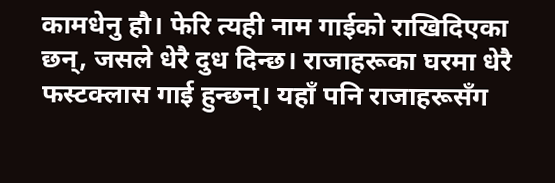कामधेनु हौ। फेरि त्यही नाम गाईको राखिदिएका छन्, जसले धेरै दुध दिन्छ। राजाहरूका घरमा धेरै फस्टक्लास गाई हुन्छन्। यहाँ पनि राजाहरूसँग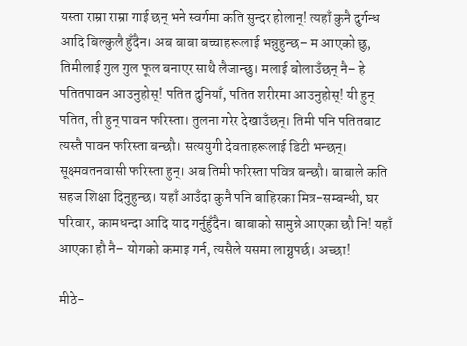यस्ता राम्रा राम्रा गाई छन् भने स्वर्गमा कति सुन्दर होलान्! त्यहाँ कुनै दुर्गन्ध आदि बिल्कुलै हुँदैन। अब बाबा बच्चाहरूलाई भन्नुहुन्छ– म आएको छु, तिमीलाई गुल गुल फूल बनाएर साथै लैजान्छु। मलाई बोलाउँछन् नै– हे पतितपावन आउनुहोस्! पतित दुनियाँ, पतित शरीरमा आउनुहोस्! यी हुन् पतित, ती हुन् पावन फरिस्ता। तुलना गरेर देखाउँछन्। तिमी पनि पतितबाट त्यस्तै पावन फरिस्ता बन्छौ। सत्ययुगी देवताहरूलाई डिटी भन्छन्। सूक्ष्मवतनवासी फरिस्ता हुन्। अब तिमी फरिस्ता पवित्र बन्छौ। बाबाले कति सहज शिक्षा दिनुहुन्छ। यहाँ आउँदा कुनै पनि बाहिरका मित्र-सम्बन्धी, घर परिवार, कामधन्दा आदि याद गर्नुहुँदैन। बाबाको सामुन्ने आएका छौ नि! यहाँ आएका हौ नै– योगको कमाइ गर्न, त्यसैले यसमा लाग्नुपर्छ। अच्छा!

मीठे-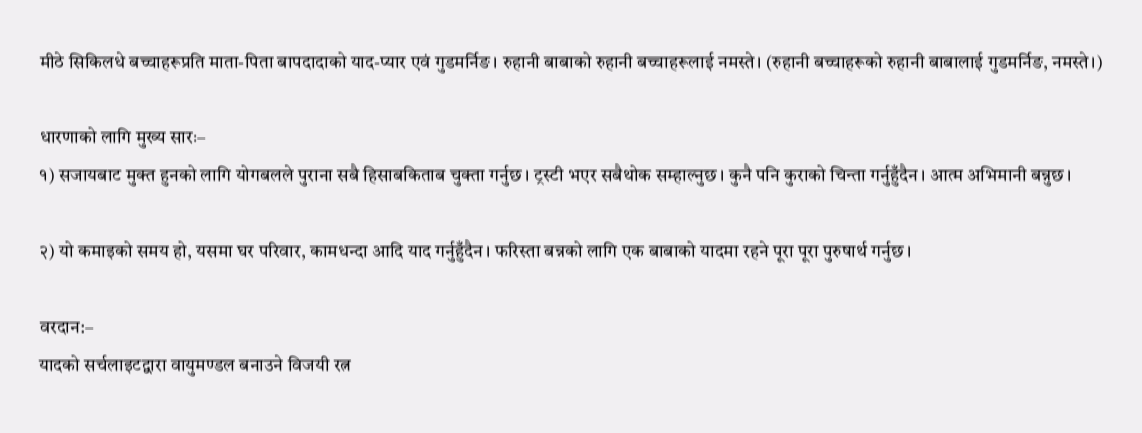मीठे सिकिलधे बच्चाहरूप्रति माता-पिता बापदादाको याद-प्यार एवं गुडमर्निङ। रुहानी बाबाको रुहानी बच्चाहरूलाई नमस्ते। (रुहानी बच्चाहरूको रुहानी बाबालाई गुडमर्निङ, नमस्ते।)

धारणाको लागि मुख्य सारः–
१) सजायबाट मुक्त हुनको लागि योगबलले पुराना सबै हिसाबकिताब चुक्ता गर्नुछ। ट्रस्टी भएर सबैथोक सम्हाल्नुछ। कुनै पनि कुराको चिन्ता गर्नुहुँदैन। आत्म अभिमानी बन्नुछ।

२) यो कमाइको समय हो, यसमा घर परिवार, कामधन्दा आदि याद गर्नुहुँदैन। फरिस्ता बन्नको लागि एक बाबाको यादमा रहने पूरा पूरा पुरुषार्थ गर्नुछ।

वरदान:–
यादको सर्चलाइटद्वारा वायुमण्डल बनाउने विजयी रत्न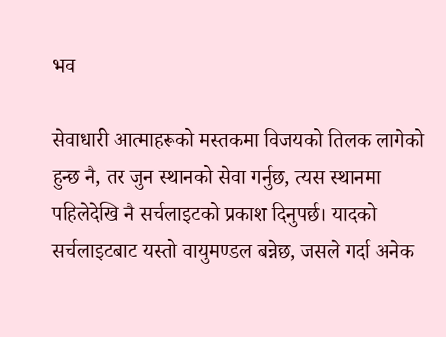भव

सेवाधारी आत्माहरूको मस्तकमा विजयको तिलक लागेको हुन्छ नै, तर जुन स्थानको सेवा गर्नुछ, त्यस स्थानमा पहिलेदेखि नै सर्चलाइटको प्रकाश दिनुपर्छ। यादको सर्चलाइटबाट यस्तो वायुमण्डल बन्नेछ, जसले गर्दा अनेक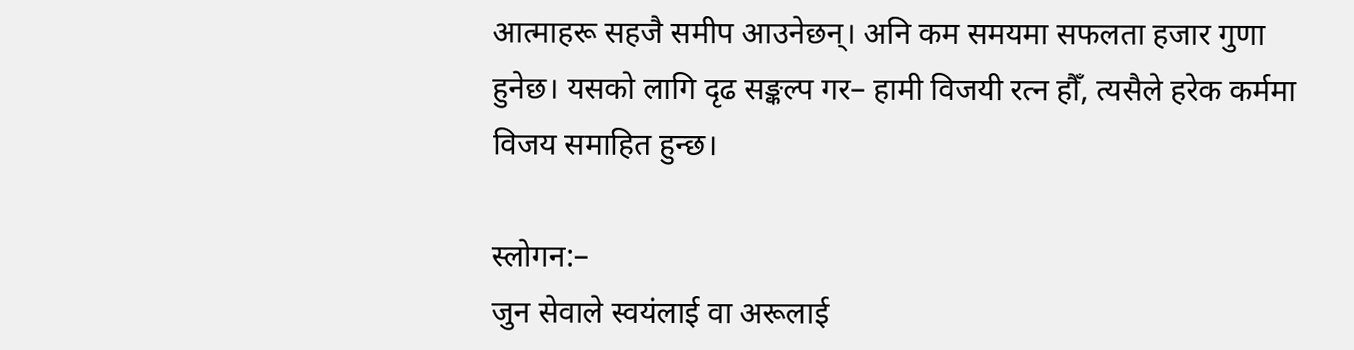आत्माहरू सहजै समीप आउनेछन्। अनि कम समयमा सफलता हजार गुणा हुनेछ। यसको लागि दृढ सङ्कल्प गर– हामी विजयी रत्न हौँ, त्यसैले हरेक कर्ममा विजय समाहित हुन्छ।

स्लोगन:–
जुन सेवाले स्वयंलाई वा अरूलाई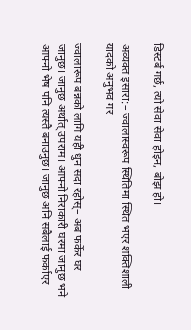डिस्टर्ब गर्छ, त्यो सेवा सेवा होइन, बोझ हो।

अव्यक्त इसारा:– ज्वालास्वरूप स्थितिमा स्थित भएर शक्तिशाली यादको अनुभव गर

ज्वालारूप बन्नको लागि यही धुन सदा रहोस्– अब फर्केर घर जानुछ। जानुछ अर्थात् उपराम। आफ्नो निराकारी घरमा जानुछ भने आफ्नो भेष पनि त्यस्तै बनाउनुछ। जानुछ अनि सबैलाई फर्काएर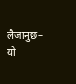लैजानुछ– यो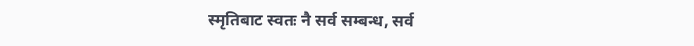स्मृतिबाट स्वतः नै सर्व सम्बन्ध, सर्व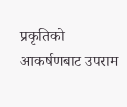प्रकृतिको आकर्षणबाट उपराम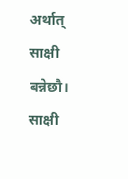अर्थात् साक्षी बन्नेछौ। साक्षी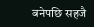बनेपछि सहजै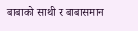बाबाको साथी र बाबासमान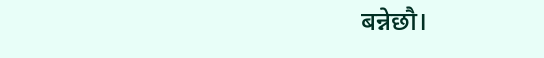बन्नेछौ।